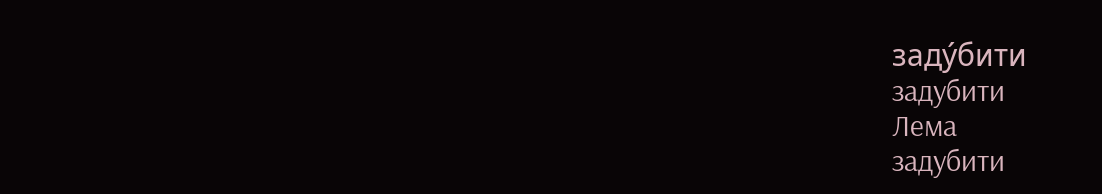заду́бити
задубити
Лема
задубити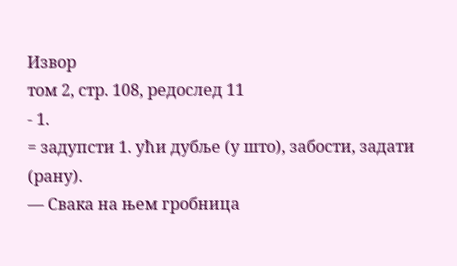Извор
том 2, стр. 108, редослед 11
- 1.
= задупсти 1. ући дубље (у што), забости, задати (рану).
— Свака на њем гробница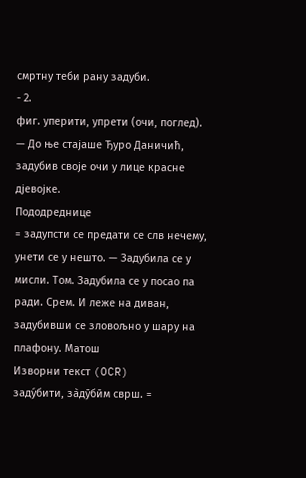смртну теби рану задуби.
- 2.
фиг. уперити, упрети (очи, поглед).
— До ње стајаше Ђуро Даничић, задубив своје очи у лице красне дјевојке.
Пододреднице
= задупсти се предати се слв нечему, унети се у нешто. — Задубила се у мисли. Том. Задубила се у посао па ради. Срем. И леже на диван, задубивши се зловољно у шару на плафону. Матош
Изворни текст (OCR)
заду́бити, за̀дӯбӣм сврш. =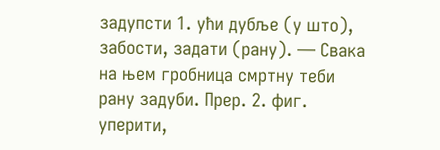задупсти 1. ући дубље (у што), забости, задати (рану). — Свака на њем гробница смртну теби рану задуби. Прер. 2. фиг. уперити,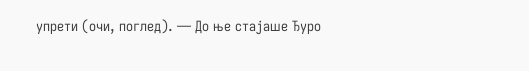упрети (очи, поглед). — До ње стајаше Ђуро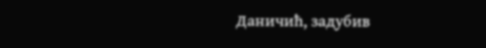Даничић, задубив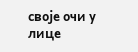своје очи у лице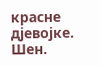красне дјевојке. Шен.